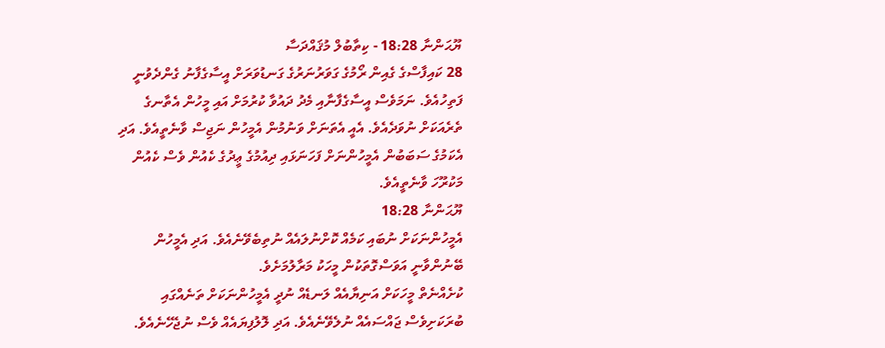ޔޫޙަންނާ 18:28 - ކިތާބުލް މުޤައްދަސާ
28 ކައިފާސްގެ ގެއިން ރޯމުގެ ގަވަރުނަރުގެ ގަނޑުވަރަށް އީސާގެފާނު ގެންދެވުނީ ފަތިހުއެވެ. ނަމަވެސް އީސާގެފާނާއި މެދު ދައުވާ ކުރުމަށް އައި މީހުން އެތާނގެ ތެރެއަކަށް ނުވަދެއެވެ. އެއީ އެތަނަށް ވަނުމުން އެމީހުން ނަޖިސް ވާނެތީއެވެ. އަދި އެކަމުގެ ސަބަބުން އެމީހުންނަށް ފަހަނަޅައި ދިއުމުގެ ޢީދުގެ ކެއުން ވެސް ކެއުން މަކުރޫހަ ވާނެތީއެވެ.
ޔޫޙަންނާ 18:28
އެމީހުންނަކަށް ނުބައި ކަމެއް ކޮށްނުލައެއް ނުތިބެވޭނެއެވެ. އަދި އެމީހުން ބޭނުންވާނީ އަވަސްގޮތަކުން މީހަކު މަރާލުމަށެވެ.
ކުށެއްނެތް މީހަކަށް އަނިޔާއެއް ލަނޑެއް ނުދީ އެމީހުންނަކަށް ތަނެއްގައި ބުރަކަށިވެސް ޖައްސައެއް ނުލެވޭނެއެވެ. އަދި ލޮލުފިޔައެއް ވެސް ނުޖެހޭނެއެވެ.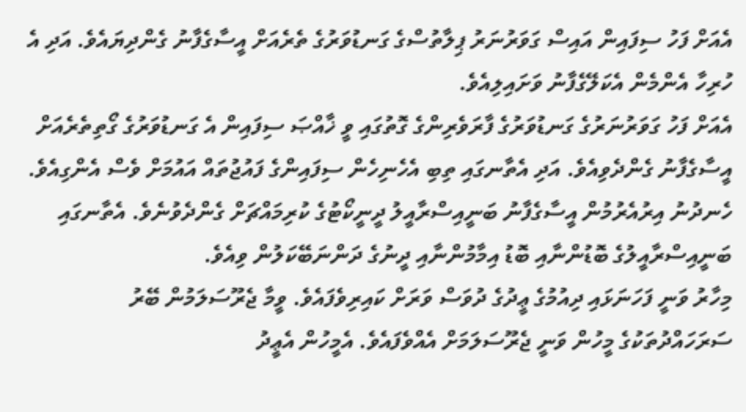އެއަށް ފަހު ސިފައިން އައިސް ގަވަރުނަރު ޕިލާތުސްގެ ގަނޑުވަރުގެ ތެރެއަށް އީސާގެފާނު ގެންދިޔައެވެ. އަދި އެ ހުރިހާ އެންމެން އެކަލޭގެފާނު ވަށައިލިއެވެ.
އެއަށް ފަހު ގަވަރުނަރުގެ ގަނޑުވަރުގެ ފާރަވެރިންގެ ގޮތުގައި ވީ ޚާއްޞަ ސިފައިން އެ ގަނޑުވަރުގެ ގޯތިތެރެއަށް އީސާގެފާނު ގެންދެވިއެވެ. އަދި އެތާނގައި ތިބި އެހެނިހެން ސިފައިންގެ ފައުޖުތައް އައުމަށް ވެސް އެންގިއެވެ.
ހެނދުނު އިރުއެރުމުން އީސާގެފާނު ބަނީއިސްރާއީލު ދީނީކޯޓުގެ ކުރިމައްޗަށް ގެންދެވުނެވެ. އެތާނގައި ބަނީއިސްރާއީލުގެ ބޮޑުންނާއި ބޮޑު އިމާމުންނާއި ދީނުގެ ދަންނަބޭކަލުން ވިއެވެ.
މިހާރު ވަނީ ފަހަނަޅައި ދިއުމުގެ ޢީދުގެ ދުވަސް ވަރަށް ކައިރިވެފައެވެ. ވީމާ ޖެރޫސަލަމުން ބޭރު ސަރަހައްދުތަކުގެ މީހުން ވަނީ ޖެރޫސަލަމަށް އެއްވެފައެވެ. އެމީހުން އެޢީދު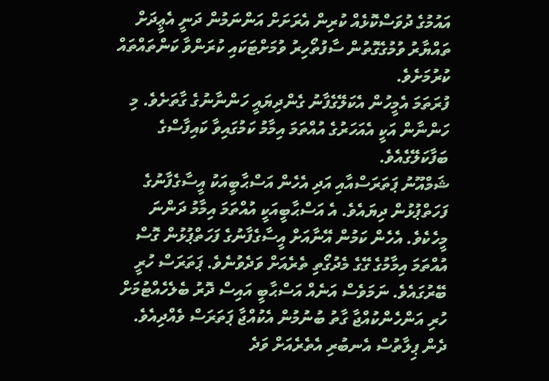އައުމުގެ ދުވަސްކޮޅެއް ކުރިން އެރަށަށް އަންނަމުން ދަނީ އެޢީދަށް ތައްޔާރު ވުމުގެގޮތުން ސާފުތޯހިރު ވުމަށްޓަކައި ކުރަންވާ ކަންތައްތައް ކުރުމަށެވެ.
ފުރަތަމަ އެމީހުން އެކަލޭގެފާނު ގެންދިޔައީ ހަންނާނުގެ ގާތަށެވެ. މި ހަންނާން އަކީ އެއަހަރުގެ އުއްތަމަ އިމާމު ކަމުގައިވާ ކައިފާސްގެ ބަފާކަލޭގެއެވެ.
ޝަމްއޫނު ޕަތަރަސްއާއި އަދި އެހެން އަސްޙާބީއަކު އީސާގެފާނުގެ ފަހަތްޕުޅުން ދިޔައެވެ. އެ އަސްޙާބީއަކީ އުއްތަމަ އިމާމު ދަންނަ މީހެކެވެ. އެހެން ކަމުން އޭނާއަށް އީސާގެފާނުގެ ފަހަތްޕުޅުން ގޮސް އުއްތަމަ އިމާމުގެ ގޭގެ މެދުގޯތި ތެރެއަށް ވަދެވުނެވެ. ޕަތަރަސް ހުރީ ބޭރުގައެވެ. ނަމަވެސް އަނެއް އަސްޙާބީ އައިސް ދޮރު ބެލެހެއްޓުމަށް ހުރި އަންހެންކުއްޖާ ގާތު ބުނުމުން އެކުއްޖާ ޕަތަރަސް ވެއްދިއެވެ.
ދެން ޕިލާތުސް އެނބުރި އެތެރެއަށް ވަދެ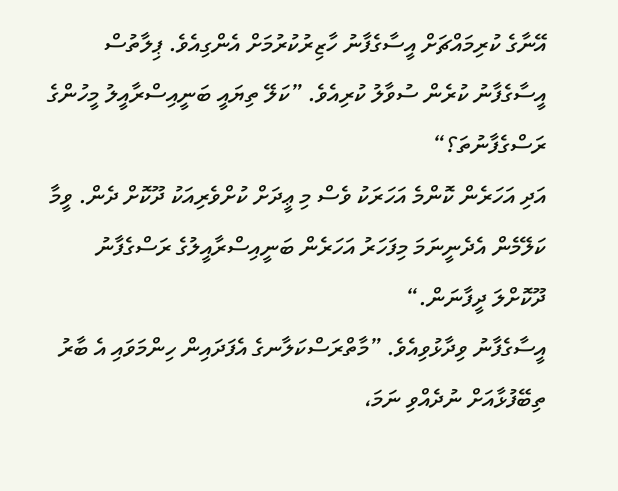އޭނާގެ ކުރިމައްޗަށް އީސާގެފާނު ހާޒިރުކުރުމަށް އެންގިއެވެ. ޕިލާތުސް އީސާގެފާނު ކުރެން ސުވާލު ކުރިއެވެ. ”ކަލޭ ތިޔައީ ބަނީއިސްރާއީލު މީހުންގެ ރަސްގެފާނުތަ؟“
އަދި އަހަރެން ކޮންމެ އަހަރަކު ވެސް މި ޢީދަށް ކުށްވެރިއަކު ދޫކޮށް ދެން. ވީމާ ކަލޭމެން އެދެނީނަމަ މިފަހަރު އަހަރެން ބަނީއިސްރާއީލުގެ ރަސްގެފާނު ދޫކޮށްލަ ދީފާނަން.“
އީސާގެފާނު ވިދާޅުވިއެވެ. ”މާތްރަސްކަލާނގެ އެފަދައިން ހިންމަވައި އެ ބާރު ތިބޭފުޅާއަށް ނުދެއްވި ނަމަ،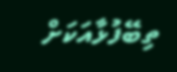ތިބޭފުޅާއަކަށް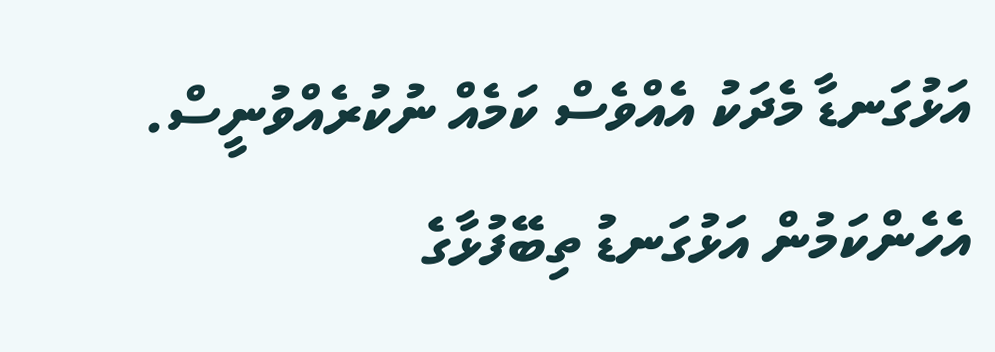އަޅުގަނޑާ މެދަކު އެއްވެސް ކަމެއް ނުކުރެއްވުނީސް. އެހެންކަމުން އަޅުގަނޑު ތިބޭފުޅާގެ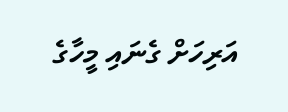އަރިހަށް ގެނައި މީހާގެ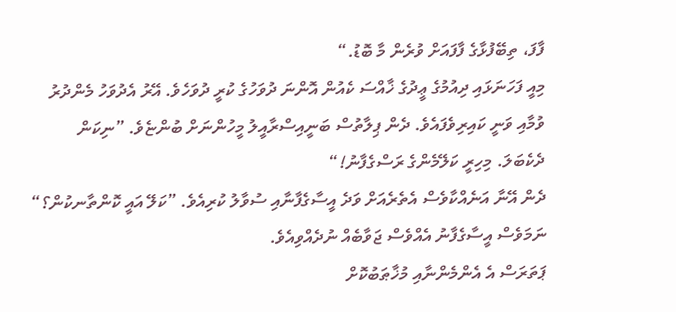ފާފަ، ތިބޭފުޅާގެ ފާފައަށް ވުރެން މާ ބޮޑު.“
މިއީ ފަހަނަޅައި ދިއުމުގެ ޢީދުގެ ޚާއްސަ ކެއުން އޮންނަ ދުވަހުގެ ކުރީ ދުވަހެވެ. އޭރު އެދުވަހު މެންދުރު ވުމާއި ވަނީ ކައިރިވެފައެވެ. ދެން ޕިލާތުސް ބަނީއިސްރާއީލު މީހުންނަށް ބުންޏެވެ. ”ނިކަން ދެކެބަލަ. މިހިރީ ކަލޭމެންގެ ރަސްގެފާނު!“
ދެން އޭނާ އަނެއްކާވެސް އެތެރެއަށް ވަދެ އީސާގެފާނާއި ސުވާލު ކުރިއެވެ. ”ކަލޭ އައީ ކޮންތާނކުން؟“ ނަމަވެސް އީސާގެފާނު އެއްވެސް ޖަވާބެއް ނުދެއްވިއެވެ.
ޕަތަރަސް އެ އެންމެންނާއި މުޚާޠަބުކޮށް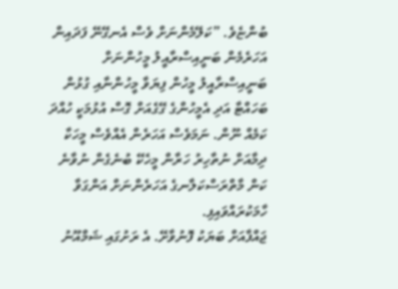ބުންޏެވެ. ”ކަލޭމެންނަށް ވެސް އެނގޭނޭ ފަދައިން އަހަރެމެން ބަނީއިސްރާއީލު މީހުންނަށް ބަނީއިސްރާއީލު މީހުން ފިޔަވާ މީހުންނާއި ގުޅުން ބަހައްޓާ އަދި އެމީހުންގެ ގޭގެއަށް ގޮސް އުޅުމަކީ ހުއްދަ ކަމެއް ނޫން. ނަމަވެސް އަހަރެން އެއްވެސް މީހަކާ ދިމާއަށް ނުތާހިރު ހަރާން މީހެކޭ ބުނެގެން ނުވާނެ ކަން މާތްރަސްކަލާނގެ އަހަރެންނަށް އަންގަވާ ހާމަކުރައްވައިފި.
ޖައްފާއަށް ބަޔަކު ފޮނުވާށޭ. އެ ރަށުގައި ޝަމްއޫނު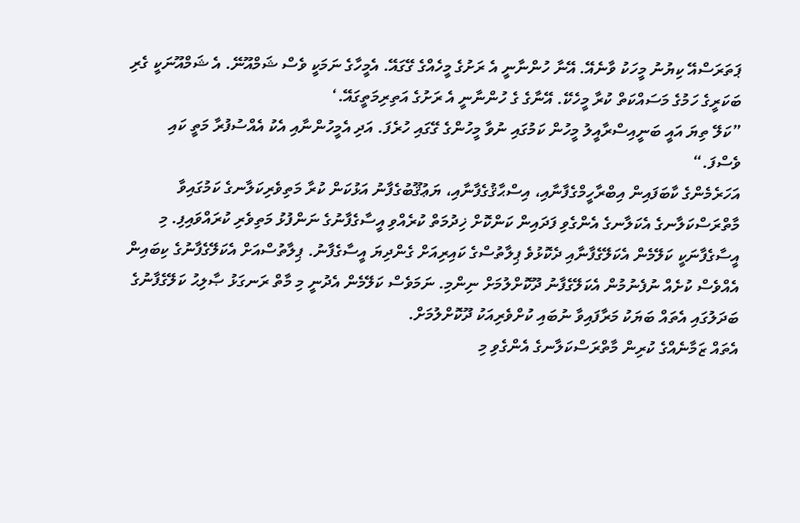ޕަތަރަސްއޭ ކިޔުނު މީހަކު ވާނެއޭ. އޭނާ ހުންނާނީ އެ ރަށުގެ މީހެއްގެ ގޭގައޭ. އެމީހާގެ ނަމަކީ ވެސް ޝަމްއޫނޭ. އެ ޝަމްއޫނަކީ ގެރި ބަކަރީގެ ހަމުގެ މަސައްކަތް ކުރާ މީހެކޭ. އޭނާގެ ގެ ހުންނާނީ އެ ރަށުގެ އަތިރިމަތީގައޭ.‘
”ކަލޭ ތިޔަ އައީ ބަނީއިސްރާއީލު މީހުން ކަމުގައި ނުވާ މީހުންގެ ގޭގައި ހުރެފަ. އަދި އެމީހުންނާއި އެކު އެއްސުފުރާ މަތީ ކައި ވެސްފަ.“
އަހަރެމެންގެ ކާބަފައިން އިބްރާހީމްގެފާނާއި، އިސްޙާޤުގެފާނާއި، ޔަޢުޤޫބުގެފާނު އަޅުކަން ކުރާ މަތިވެރިކަލާނގެ ކަމުގައިވާ މާތްރަސްކަލާނގެ އެކަލާނގެ އެންގެވި ފަދައިން ކަންކޮށް ޚިދުމަތް ކުރެއްވި އީސާގެފާނުގެ ނަންފުޅު މަތިވެރި ކުރައްވައިފި. މި އީސާގެފާނަކީ ކަލޭމެން އެކަލޭގެފާނާއި ދެކޮޅުވެ ޕިލާތުސްގެ ކައިރިއަށް ގެންދިޔަ އީސާގެފާނު. ޕިލާތުސްއަށް އެކަލޭގެފާނުގެ ކިބައިން އެއްވެސް ކުށެއް ނުފެނުމުން އެކަލޭގެފާނު ދޫކޮށްލުމަށް ނިންމި. ނަމަވެސް ކަލޭމެން އެދުނީ މި މާތް ރަނގަޅު ޞާލިޙު ކަލޭގެފާނުގެ ބަދަލުގައި އެތައް ބަޔަކު މަރާފައިވާ ނުބައި ކުށްވެރިއަކު ދޫކޮށްލުމަށް.
އެތައް ޒަމާނެއްގެ ކުރިން މާތްރަސްކަލާނގެ އެންގެވި މި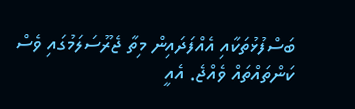ބަސްފުޅުތަކާއި އެއްފަދައިން މިތާ ޖެރޫސަލަމުގައި ވެސް ކަންތައްތައް ވެއްޖެ. އެއީ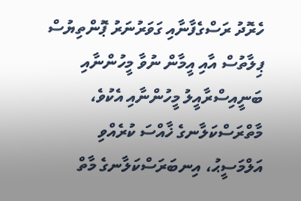ހެރޮދު ރަސްގެފާނާއި ގަވަރުނަރު ޕޮންތިޔުސް ޕިލާތުސް އާއި އީމާން ނުވާ މީހުންނާއި ބަނީއިސްރާއީލު މީހުންނާއި އެކުވެ، މާތްރަސްކަލާނގެ ޚާއްސަ ކުރެއްވި އަލްމަސީޙު، އިނބަރަސްކަލާނގެ މާތް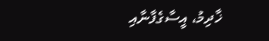ޚާދިމު، އީސާގެފާނާއި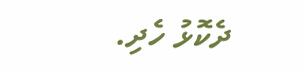ދެކޮޅު ހެދި.